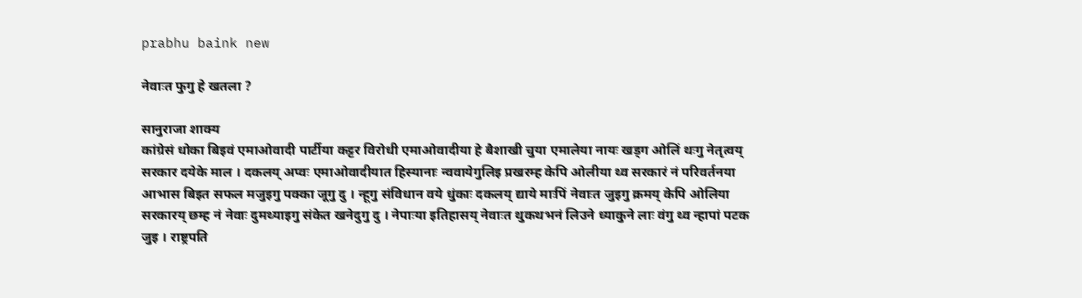prabhu baink new

नेवाःत फुगु हे खतला ?

सानुराजा शाक्य
कांग्रेसं धोका बिइवं एमाओवादी पार्टीया कट्टर विरोधी एमाओवादीया हे बैशाखी चुया एमालेया नायः खड्ग ओलिं थःगु नेतृत्वय् सरकार दयेके माल । दकलय् अप्वः एमाओवादीयात हिस्यानाः न्ववायेगुलिइ प्रखरम्ह केपि ओलीया थ्व सरकारं नं परिवर्तनया आभास बिइत सफल मजुइगु पक्का जूगु दु । न्हूगु संविधान वये धुंकाः दकलय् द्याये माःपिं नेवाःत जुइगु क्रमय् केपि ओलिया सरकारय् छम्ह नं नेवाः दुमथ्याइगु संकेत खनेदुगु दु । नेपाःया इतिहासय् नेवाःत थुकथभनं लिउने ध्याकुने लाः वंगु थ्व न्हापां पटक जुइ । राष्ट्रपति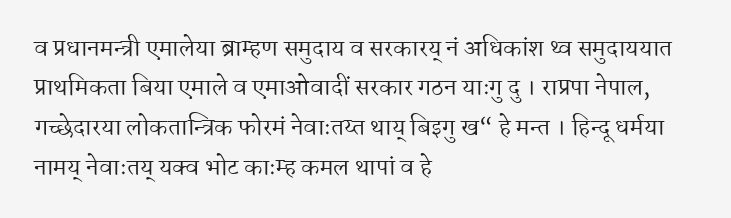व प्रधानमन्त्री एमालेया ब्राम्हण समुदाय व सरकारय् नं अधिकांश थ्व समुदाययात प्राथमिकता बिया एमाले व एमाओवादीं सरकार गठन याःगु दु । राप्रपा नेपाल, गच्छेदारया लोकतान्त्रिक फोरमं नेवाःतय्त थाय् बिइगु ख“ हे मन्त । हिन्दू धर्मया नामय् नेवाःतय् यक्व भोट काःम्ह कमल थापां व हे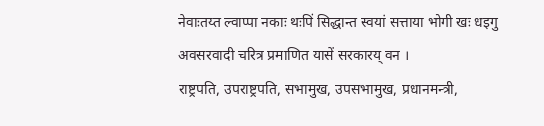नेवाःतय्त ल्वाप्पा नकाः थःपिं सिद्धान्त स्वयां सत्ताया भोगी खः धइगु अवसरवादी चरित्र प्रमाणित यासें सरकारय् वन ।
राष्ट्रपति, उपराष्ट्रपति, सभामुख, उपसभामुख, प्रधानमन्त्री,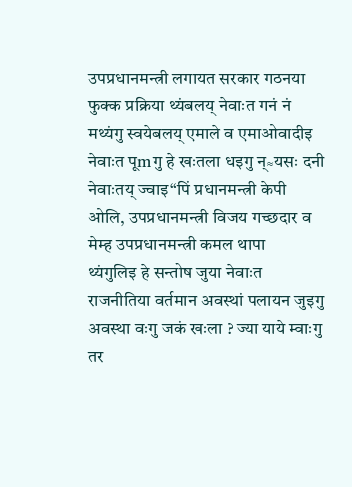उपप्रधानमन्त्री लगायत सरकार गठनया फुक्क प्रक्रिया थ्यंबलय् नेवाःत गनं नं मथ्यंगु स्वयेबलय् एमाले व एमाओवादीइ नेवाःत पूmगु हे खःतला धइगु न्≈यसः दनी नेवाःतय् ज्वाइ“पिं प्रधानमन्त्री केपी ओलि, उपप्रधानमन्त्री विजय गच्छदार व मेम्ह उपप्रधानमन्त्री कमल थापा
थ्यंगुलिइ हे सन्तोष जुया नेवाःत राजनीतिया वर्तमान अवस्थां पलायन जुइगु अवस्था वःगु जकं खःला ? ज्या याये म्वाःगु तर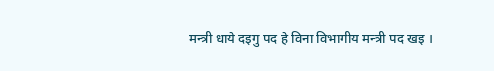मन्त्री धाये दइगु पद हे विना विभागीय मन्त्री पद खइ ।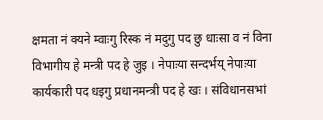क्षमता नं क्यने म्वाःगु रिस्क नं मदुगु पद छु धाःसा व नं विना विभागीय हे मन्त्री पद हे जुइ । नेपाःया सन्दर्भय् नेपाःया कार्यकारी पद धइगु प्रधानमन्त्री पद हे खः । संविधानसभां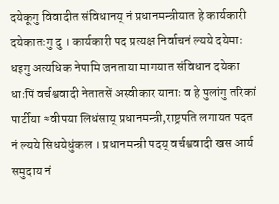दयेकूगु विवादीत संविधानय् नं प्रधानमन्त्रीयात हे कार्यकारी दयेकातःगु दु । कार्यकारी पद प्रत्यक्ष निर्वाचनं ल्यये दयेमाः धइगु अत्यधिक नेपामि जनताया मागयात संविधान दयेका धाःपिं वर्चश्ववादी नेतातसें अस्वीकार यानाः व हे पुलांगु तरिकां पार्टीया ≈वीपया लिधंसाय् प्रधानमन्त्री,राष्ट्रपति लगायत पदत नं ल्यये सिधयेधुंकल । प्रधानमन्त्री पदय् वर्चश्ववादी खस आर्य समुदाय नं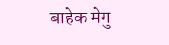बाहेक मेगु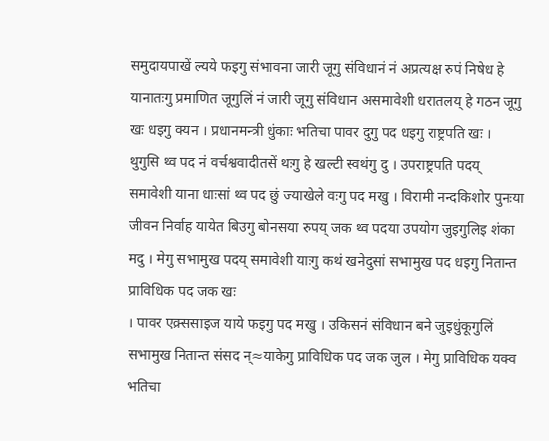समुदायपाखें ल्यये फइगु संभावना जारी जूगु संविधानं नं अप्रत्यक्ष रुपं निषेध हे यानातःगु प्रमाणित जूगुलिं नं जारी जूगु संविधान असमावेशी धरातलय् हे गठन जूगु खः धइगु क्यन । प्रधानमन्त्री धुंकाः भतिचा पावर दुगु पद धइगु राष्ट्रपति खः ।
थुगुसि थ्व पद नं वर्चश्ववादीतसें थःगु हे खल्टी स्वथंगु दु । उपराष्ट्रपति पदय् समावेशी याना धाःसां थ्व पद छुं ज्याखेले वःगु पद मखु । विरामी नन्दकिशोर पुनःया जीवन निर्वाह यायेत बिउगु बोनसया रुपय् जक थ्व पदया उपयोग जुइगुलिइ शंका मदु । मेगु सभामुख पदय् समावेशी याःगु कथं खनेदुसां सभामुख पद धइगु नितान्त प्राविधिक पद जक खः
। पावर एक्र्ससाइज याये फइगु पद मखु । उकिसनं संविधान बने जुइधुंकूगुलिं सभामुख नितान्त संसद न्≈याकेगु प्राविधिक पद जक जुल । मेगु प्राविधिक यक्व भतिचा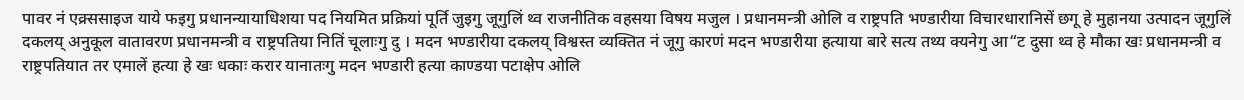पावर नं एक्र्ससाइज याये फइगु प्रधानन्यायाधिशया पद नियमित प्रक्रियां पूर्ति जुइगु जूगुलिं थ्व राजनीतिक वहसया विषय मजुल । प्रधानमन्त्री ओलि व राष्ट्रपति भण्डारीया विचारधारानिसें छगू हे मुहानया उत्पादन जूगुलिं दकलय् अनुकूल वातावरण प्रधानमन्त्री व राष्ट्रपतिया नितिं चूलाःगु दु । मदन भण्डारीया दकलय् विश्वस्त व्यक्तित नं जूगु कारणं मदन भण्डारीया हत्याया बारे सत्य तथ्य क्यनेगु आ“ट दुसा थ्व हे मौका खः प्रधानमन्त्री व राष्ट्रपतियात तर एमालें हत्या हे खः धकाः करार यानातःगु मदन भण्डारी हत्या काण्डया पटाक्षेप ओलि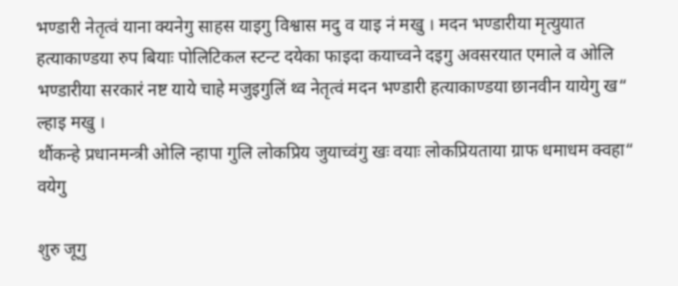भण्डारी नेतृत्वं याना क्यनेगु साहस याइगु विश्वास मदु व याइ नं मखु । मदन भण्डारीया मृत्युयात हत्याकाण्डया रुप बियाः पोलिटिकल स्टन्ट दयेका फाइदा कयाच्वने दइगु अवसरयात एमाले व ओलि भण्डारीया सरकारं नष्ट याये चाहे मजुइगुलिं थ्व नेतृत्वं मदन भण्डारी हत्याकाण्डया छानवीन यायेगु ख“ ल्हाइ मखु ।
थौंकन्हे प्रधानमन्त्री ओलि न्हापा गुलि लोकप्रिय जुयाच्वंगु खः वयाः लोकप्रियताया ग्राफ धमाधम क्वहा“ वयेगु

शुरु जूगु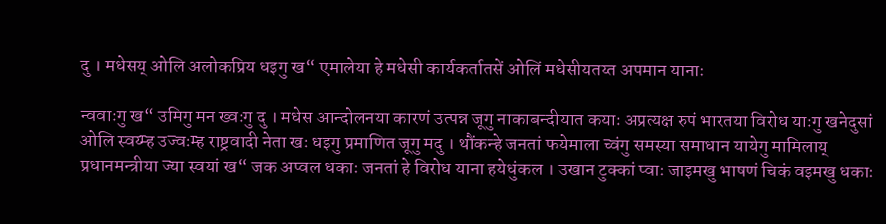दु । मधेसय् ओलि अलोकप्रिय धइगु ख“ एमालेया हे मधेसी कार्यकर्तातसें ओलिं मधेसीयतय्त अपमान यानाः

न्ववाःगु ख“ उमिगु मन ख्वःगु दु । मधेस आन्दोलनया कारणं उत्पन्न जूगु नाकाबन्दीयात कयाः अप्रत्यक्ष रुपं भारतया विरोध याःगु खनेदुसां ओलि स्वय्म्ह उज्वःम्ह राष्ट्रवादी नेता खः धइगु प्रमाणित जूगु मदु । थौंकन्हे जनतां फयेमाला च्वंगु समस्या समाधान यायेगु मामिलाय् प्रधानमन्त्रीया ज्या स्वयां ख“ जक अप्वल धकाः जनतां हे विरोध याना हयेधुंकल । उखान टुक्कां प्वाः जाइमखु भाषणं चिकं वइमखु धकाः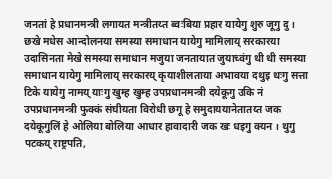जनतां हे प्रधानमन्त्री लगायत मन्त्रीतय्त ब्वःबिया प्रहार यायेगु शुरु जूगु दु । छखे मधेस आन्दोलनया समस्या समाधान यायेगु मामिलाय् सरकारया
उदासिनता मेखे समस्या समाधान मजुया जनतायात जुयाच्वंगु थी थी समस्या समाधान यायेगु मामिलाय् सरकारय् कृयाशीलताया अभावया दथुइ थःगु सत्ता टिके यायेगु नामय् याःगु खुम्ह खुम्ह उपप्रधानमन्त्री दयेकूगु उकि नं उपप्रधानमन्त्री फुक्कं संघीयता विरोधी छगू हे समुदाययानेतातय्त जक दयेकूगुलिं हे ओलिया बोलिया आधार हावादारी जक खः धइगु क्यन । थुगु पटकय् राष्ट्रपति,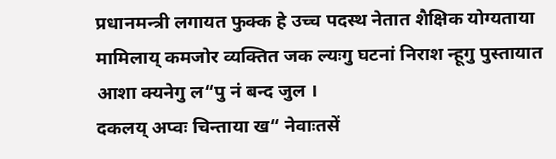प्रधानमन्त्री लगायत फुक्क हे उच्च पदस्थ नेतात शैक्षिक योग्यताया मामिलाय् कमजोर व्यक्तित जक ल्यःगु घटनां निराश न्हूगु पुस्तायात आशा क्यनेगु ल“पु नं बन्द जुल ।
दकलय् अप्वः चिन्ताया ख“ नेवाःतसें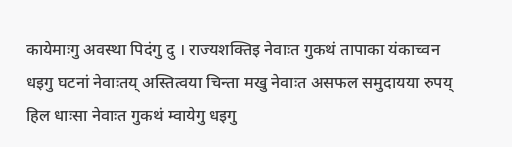कायेमाःगु अवस्था पिदंगु दु । राज्यशक्तिइ नेवाःत गुकथं तापाका यंकाच्वन धइगु घटनां नेवाःतय् अस्तित्वया चिन्ता मखु नेवाःत असफल समुदायया रुपय् हिल धाःसा नेवाःत गुकथं म्वायेगु धइगु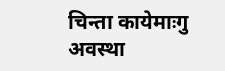चिन्ता कायेमाःगु अवस्था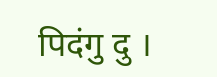पिदंगु दु ।